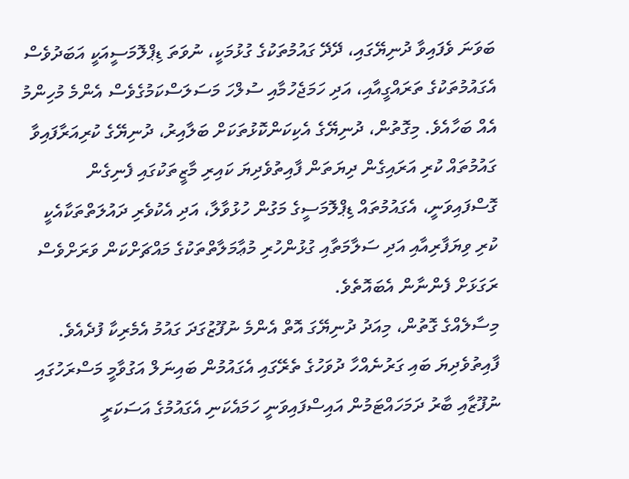ބަވަނަ ވެފައިވާ ދުނިޔޭގައި، ދޭދޭ ގައުމުތަކުގެ ގުޅުމަކީ، ނުވަތަ ޑިޕްލޮމަސީއަކީ އަބަދުވެސް އެގައުމުތަކުގެ ތަރައްގީއާއި، އަދި ހަމަޖެހުމާއި ސުލްހަ މަސަލަސްކަމުގެވެސް އެންމެ މުހިންމު އެއް ބަހާއެވެ. މިގޮތުން، ދުނިޔޭގެ އެކިކަންކޮޅުތަކަށް ބަލާއިރު، ދުނިޔޭގެ ކުރިއަރާފައިވާ ގައުމުތައް ކުރި އަރައިގެން ދިޔަތަން ފާއިތުވެދިޔަ ކައިރި މާޒީތަކުގައި ފެނިގެން ގޮސްފައިވަނީ، އެގައުމުތައް ޑިޕްލޮމަސީގެ މަގުން ހުޅުވާލާ، އަދި އެކުވެރި ދައުލަތްތަކާއެކީ ކުރި ވިޔަފާރިއާއި އަދި ސަލާމަތާއި ގުޅުންހުރި މުޢާމަލާތްތަކުގެ މައްޗަށްކަން ވަރަށްވެސް ރަގަޅަށް ފެންނާން އެބައޮތެވެ.
މިސާލެއްގެ ގޮތުން، މިއަދު ދުނިޔޭގަ އޮތް އެންމެ ނުފޫޒުގަދަ ގައުމު އެމެރިކާ ފުދެއެވެ. ފާއިތުވެދިޔަ ބައި ގަރުނެއްހާ ދުވަހުގެ ތެރޭގައި އެގައުމުން ބައިނަލް އަގުވާމީ މަސްރަހުގައި ނުފޫޒާއި ބާރު ދަމަހައްޓަމުން އައިސްފައިވަނީ ހަމައެކަނި އެގައުމުގެ އަސަކަރީ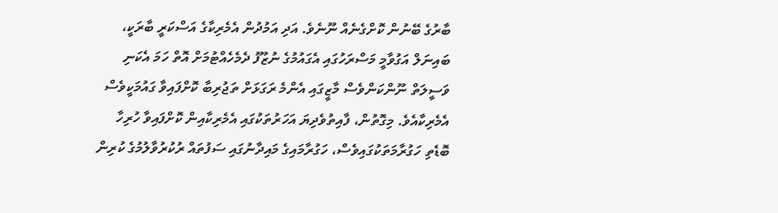ބާރުގެ ބޭނުން ކޮށްގެނެއް ނޫނެވެ. އަދި އަމުދުން އެމެރިކާގެ އަސްކަރީ ބާރަކީ، ބައިނަލް އަގުވާމީ މަސްރަހުގައި އެގައުމުގެ ނުޒޫފު ދެމެހެއްޓުމަށް އޮތް ހަމަ އެކަނި ވަސީލަތް ނޫންކަންވެސް މާޒީގައި އެންމެ ރަގަޅަށް ތަޖުރިބާ ކޮށްފައިވާ ގައުމަކީވެސް އެމެރިކާއެވެ. މިގޮތުން، ފާއިތުވެދިޔަ އަހަރުތަކުގައި އެމެރިކާއިން ކޮށްފައިވާ ހުރިހާ ބޮޑެތި ހަގުރާމަތަކުގައިވެސް، ހަގުރާމައިގެ މައިދާނުގައި ސަފުތައް ރުކުރުވާލުމުގެ ކުރިން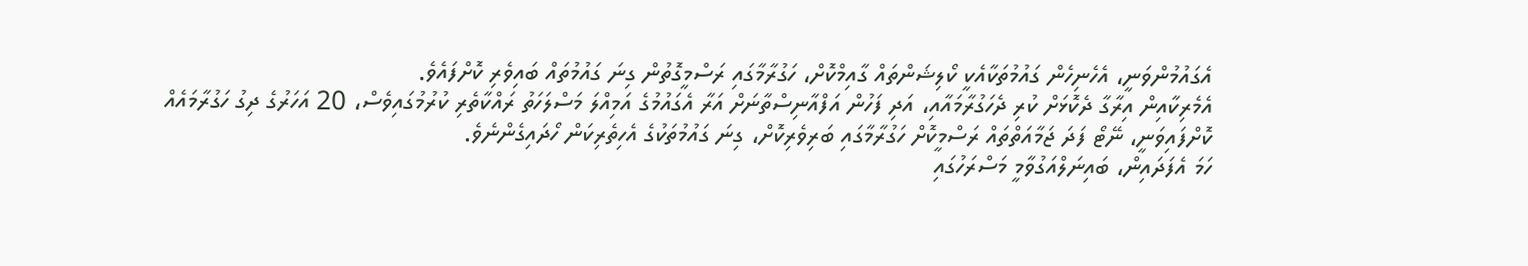އެގައުމުންވަނީ، އެހެނިހެން ގައުމުތަކާއެކީ ކޯލިޝަންތައް ގާއިމްކޮށް، ހަގުރާމާގައި ރަސްމީގޮތުން ގިނަ ގައުމުތައް ބައިވެރި ކޮށްފައެވެ.
އެމެރިކާއިން އިރާގާ ދެކޮޅަށް ކުރި ދެހަގުރާމައާއި، އަދި ފަހުން އަފްއާނިސްތާނަށް އަރާ އެގައުމުގެ އަމިއްލަ މަސްލަހަތު ރައްކާތެރި ކުރުމުގައިވެސް، 20 އަހަރުގެ ދިގު ހަގުރާމައެއް ކޮށްފައިވަނީ، ނޭޓޯ ފަދަ ޖަމާއަތްތައް ރަސްމީކޮށް ހަގުރާމާގައި ބަރިވެރިކޮށް، ގިނަ ގައުމުތަކުގެ އެހިތެރިކަން ހޯދައިގެންނެވެ.
ހަމަ އެފަދައިން، ބައިނަލްއަގުވާމީ މަސްރަހުގައި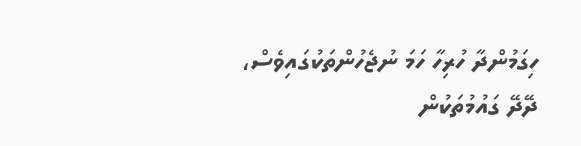ހިގަމުންދާ ހުރިހާ ހަމަ ނުޖެހުންތަކުގައިވެސް، ދޭދޭ ގައުމުތަކުން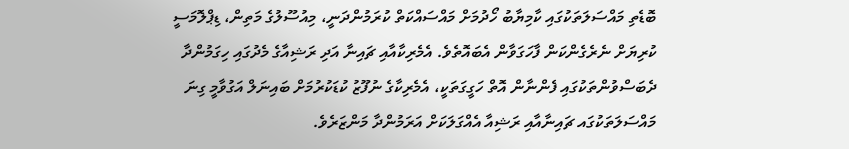ބޮޑެތި މައްސަލަތަކުގައި ކާމިޔާބު ހޯދުމަށް މައްސައްކަތް ކުރަމުންދަނީ، މިއުސޫލުގެ މަތިން، ޑިޕްލޮމަސީ ކުރިޔަށް ނެރެގެންކަން ފާހަގަވާން އެބައޮތެވެ. އެމެރިކާއާއި ޗައިނާ އަދި ރަޝިއާގެ މެދުގައި ހިގަމުންދާ ދެބަސްވުންތަކުގައި ފެންނާން އޮތް ހަގީގަތަކީ، އެމެރިކާގެ ނުފޫޒު ކުޑަކުރުމަށް ބައިނަލް އަގުވާމީ ގިނަ މައްސަލަތަކުގައ ޗައިނާއާއި ރަޝިއާ އެއްގަލަކަށް އަރަމުންދާ މަންޒަރެވެ.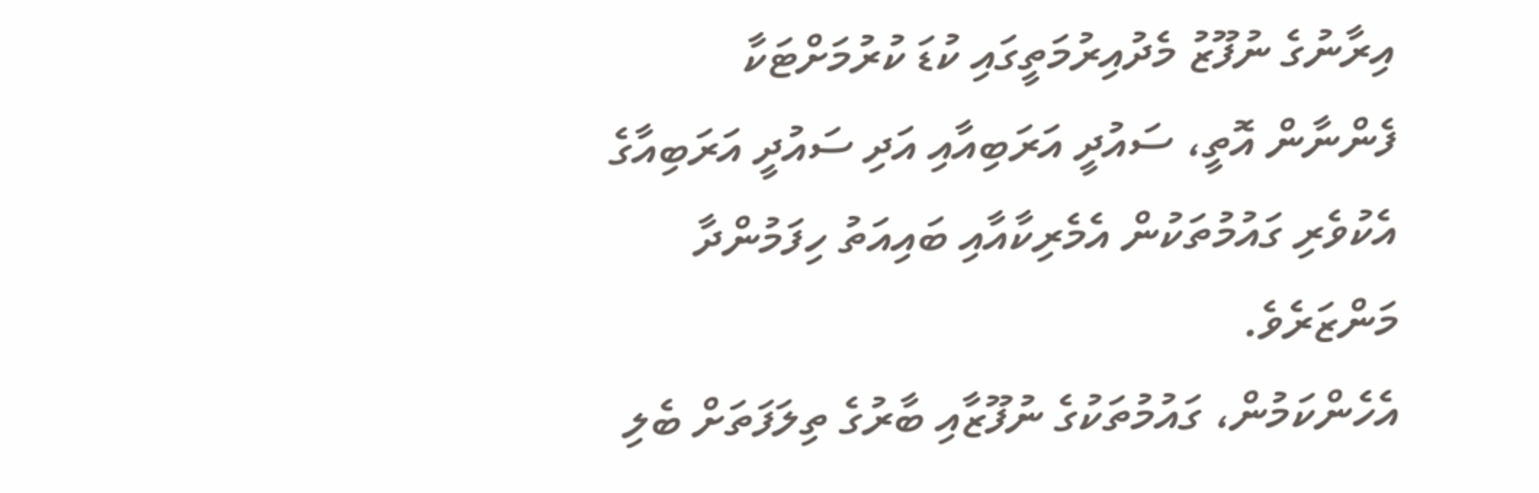އިރާނުގެ ނުފޫޒު މެދުއިރުމަތީގައި ކުޑަ ކުރުމަށްޓަކާ ފެންނާން އޮތީ، ސައުދީ އަރަބިއާއި އަދި ސައުދީ އަރަބިއާގެ އެކުވެރި ގައުމުތަކުން އެމެރިކާއާއި ބައިއަތު ހިފަމުންދާ މަންޒަރެވެ.
އެހެންކަމުން، ގައުމުތަކުގެ ނުފޫޒާއި ބާރުގެ ތިލަފަތަށް ބެލި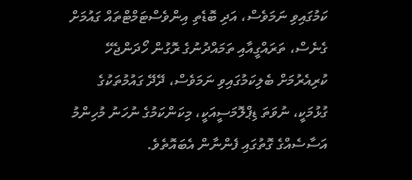ކަމުގައިވި ނަމަވެސް، އަދި ބޮޑެތި އިންވެސްޓަމްޓްތައް ގައުމަށް ގެނެސް، ތަރައްގީއާއި ތަމައްދުނުގެ ރޮގުން ހޯދަންޖެހޭ ކުރިއެރުމަށް ބެލިކަމުގައިވި ނަމަވެސް، ދޭދޭ ގައުމުތަކުގެ ގުޅުމަކީ، ނުވަތަ ޑިޕްލޮމަސީއަކީ، މިކަންކަމުގެ ނުހަނު މުހިންމު އަސާސެއްގެ ގޮތުގައި ފެންނާން އެބައޮތެވެ.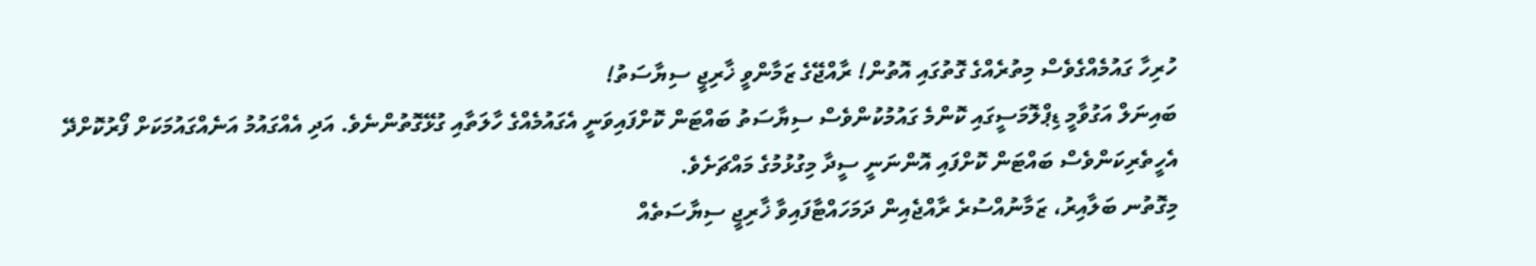ހުރިހާ ގައުމެއްގެވެސް މިތުރެއްގެ ގޮތުގައި އޮތުން! ރާއްޖޭގެ ޒަމާންވީ ޚާރިޖީ ސިޔާސަތު!
ބައިނަލް އަގުވާމީ ޑިޕްލޮމަސީގައި ކޮންމެ ގައުމުކުންވެސް ސިޔާސަތު ބައްޓަން ކޮށްފައިވަނީ އެގައުމެއްގެ ހާލަތާއި ގުޅޭގޮތުންނެވެ. އަދި އެއްގައުމު އަނެއްގައުމަކަށް ފޯރުކޮށްދޭ އެހީތެރިކަންވެސް ބައްޓަން ކޮށްފައި އޮންނަނީ ސީދާ މިގުޅުމުގެ މައްޗަށެވެ.
މިގޮތުނ ބަލާއިރު، ޒަމާނުއްސުރެ ރާއްޖެއިން ދަމަހައްޓާފައިވާ ޚާރިޖީ ސިޔާސަތެއް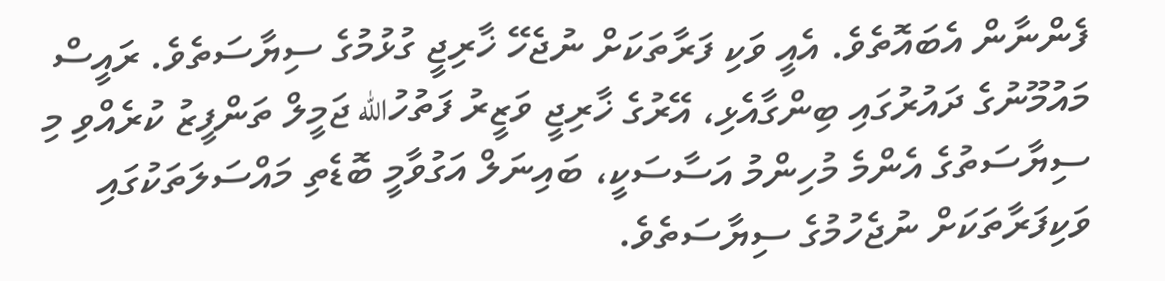ފެންނާން އެބައޮތެވެ. އެއީ ވަކި ފަރާތަކަށް ނުޖެހޭ ޚާރިޖީ ގުޅުމުގެ ސިޔާސަތެވެ. ރައީސް މައުމޫނުގެ ދައުރުގައި ބިންގާއެޅި، އޭރުގެ ޚާރިޖީ ވަޒީރު ފަތުހުالله ޖަމީލް ތަންފީޒު ކުރެއްވި މި ސިޔާސަތުގެ އެންމެ މުހިންމު އަސާސަކީ، ބައިނަލް އަގުވާމީ ބޮޑެތި މައްސަލަތަކުގައި ވަކިފަރާތަކަށް ނުޖެހުމުގެ ސިޔާސަތެވެ.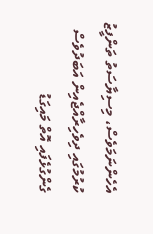އެހެންނަމަވެސް، މިސިޔާސަތު ތަންފީޒު ކުރުމުގައި ދިވެހިރާއްޖެއިން އަބަދުވެސް ގެންގުޅެފައި އޮތް މައިގަޑު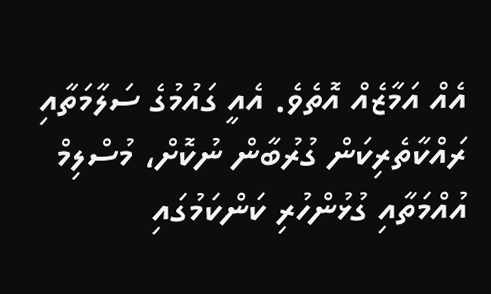އެއް އަމާޒެއް އޮތެވެ. އެއީ ގައުމުގެ ސަލާމަތާއި ރައްކާތެރިކަން ގުރުބާން ނުކޮށް، މުސްލިމް އުއްމަތާއި ގުޅުންހުރި ކަންކަމުގައި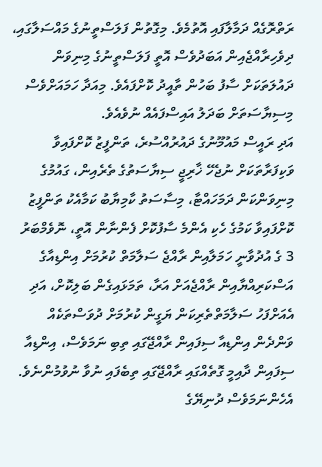ރަތްރޮގެއް ދަމާލާފައި އޮތުމެވެ. މިގޮތުން ފަލަސްތީނުގެ މައްސަލާގައި، ދިވެހިރާއްޖެއިން އަބަދުވެސް އޮތީ ފަލަސްތީނުގެ މިނިވަން ދައުލަތަކަށް ސާފު ބަހުން ތާއީދު ކޮށްފައެވެ. މިއަދާ ހަމައަށްވެސް މިސިޔާސަތަށް ބަދަލު އައިސްފައެއް ނުވެއެވެ.
އަދި ރައީސް މައުމޫނުގެ ދައުރުއްސުރެ، ތަންފީޒު ކޮށްފައިވާ ވަކިފަރާތަކަށް ނުޖެހޭ ޚާރިޖީ ސިޔާސަތުގެ ތެރެއިން، ގައުމުގެ މިނިވަންކަން ދަމަހައްޓާ، މިސާސަތު ކާމިޔާބު ކަމާއެކު ތަންފީޒު ކޮށްފައިވާ ކަމުގެ ހެކި އެންމެ ސާފުކޮށް ފެންނާން އޮތީ، ނޮވެމްބަރު 3 ގެ އުދުވާނީ ހަމަލާއިން ރާއްޖެ ސަލާމަތް ކުރުމަށް އިންޑިއާގެ އަސްކަރިއްޔާއިން ރާއްޖެއަށް އަރާ، ތަމަޅައިގެން ބަލިކޮށް، އަދި އެއަށްފަހު ސަލާމަތްތެރިކަން ޔަގީން ކުރުމަށް ދުވަސްތަކެއް ވަންދެން އިންޑިއާ ސިފައިން ރާއްޖޭގައި ތިބި ނަމަވެސް، އިންޑިއާ ސިފައިން ދާއިމީ ގޮތެއްގައި ރާއްޖޭގައި ތިބެފައި ނުވާ ނުވުމުންނެވެ.
އެހެންނަމަވެސް ދުނިޔޭގެ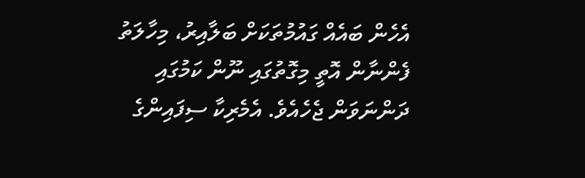އެހެން ބައެއް ގައުމުތަކަށް ބަލާއިރު، މިހާލަތު ފެންނާން އޮތީ މިގޮތުގައި ނޫން ކަމުގައި ދަންނަވަން ޖެހެއެވެ. އެމެރިކާ ސިފައިންގެ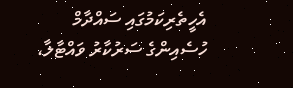އެހީތެރިކަމުގައި ސައްދާމް ހުސެއިންގެ ސަރުކާރު ވައްޓާލާ،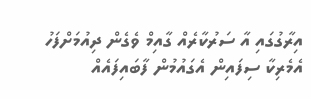އިރާގުގައި އާ ސަރުކާރެއް ގާއިމް ވެގެން ދިއުމަށްފަހު އެމެރިކާ ސިފައިން އެގައުމުން ފާބައިފައެއް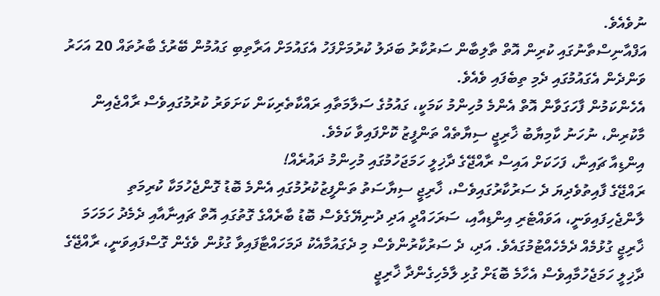ނުވެއެވެ.
އަފްއާނިސްތާނުގައި ކުރިން އޮތް ތާލިބާން ސަރުކާރު ބަދަލު ކުރުމަށްފަހު އެގައުމަށް އަރާތިބި ގައުމުން ބޭރުގެ ބާރުތައް 20 އަހަރު ވަންދެން އެގައުމުގައި ދެމި ތިބެފައި ވެއެވެ.
އެހެންކަމުން ފާހަގަވާން އޮތް އެންމެ މުހިންމު ކަމަކީ، ގައުމުގެ ސަލާމަތާއި ރައްކާތެރިކަން ކަށަވަރު ކުރުމުގައިވެސް ރާއްޖެއިން މާކުރިން، ނުހަނު ކާމިޔާބު ޚާރިޖީ ސިޔާތެއް ތަންފީޒު ކޮށްފައިވާ ކަމެވެ.
އިންޑިއާ ޗައިނާ، ފަހަކަށް އައިސް ރާއްޖޭގެ ދާޚިލީ ހަމަޖަހުމުގައި މުހިންމު ދައުރެއް!
ރައްޖޭގެ ފާއިތުވެދިޔަ ދެ ސަރުކާރުގައިވެސް، ޚާރިޖީ ސިޔާސަތު ތަންފީޒުކުރުމުގައި އެންމެ ބޮޑު ގޮންޖެހުމަކާ ކުރިމަތި ލާންޖެހިފައިވަނީ، އަވައްޓެރި އިންޑިއާއި، ސަރަހައްދީ އަދި ދުނިޔޭގެވެސް ބޮޑު ބާރެއްގެ ގޮތުގައި އޮތް ޗައިނާއާއި ދެމެދު ހަމަހަމަ ޚާރިޖީ ގުޅުމެއް ދެމެހެއްޓުމުގައެވެ. އަދި، ދެ ސަރުކާރުންވެސް މި ދެގައުމާއެކު ދަމަހައްޓާފައިވާ ގުޅުން ވެގެން ގޮސްފައިވަނީ، ރާއްޖޭގެ ދާޚިލީ ހަމަޖެހުމާއިވެސް އެހާމެ ބޮޑަށް ގުޅި ލާމެހިގެންދާ ޚާރިޖީ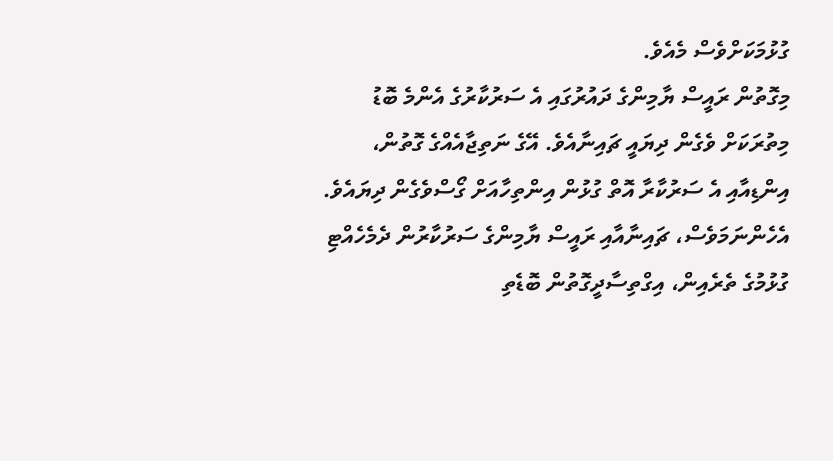ގުޅުމަކަށްވެސް މެއެވެ.
މިގޮތުން ރައީސް ޔާމިންގެ ދައުރުގައި އެ ސަރުކާރުގެ އެންމެ ބޮޑު މިތުރަކަށް ވެގެން ދިޔައީ ޗައިނާއެވެ. އޭގެ ނަތިޖާއެއްގެ ގޮތުން، އިންޑިއާއި އެ ސަރުކާރާ އޮތް ގުޅުން އިންތިހާއަށް ގޯސްވެގެން ދިޔައެވެ. އެހެންނަމަވެސް، ޗައިނާއާއި ރައީސް ޔާމިންގެ ސަރުކާރުން ދެމެހެއްޓި ގުޅުމުގެ ތެރެއިން، އިގްތިސާދީގޮތުން ބޮޑެތި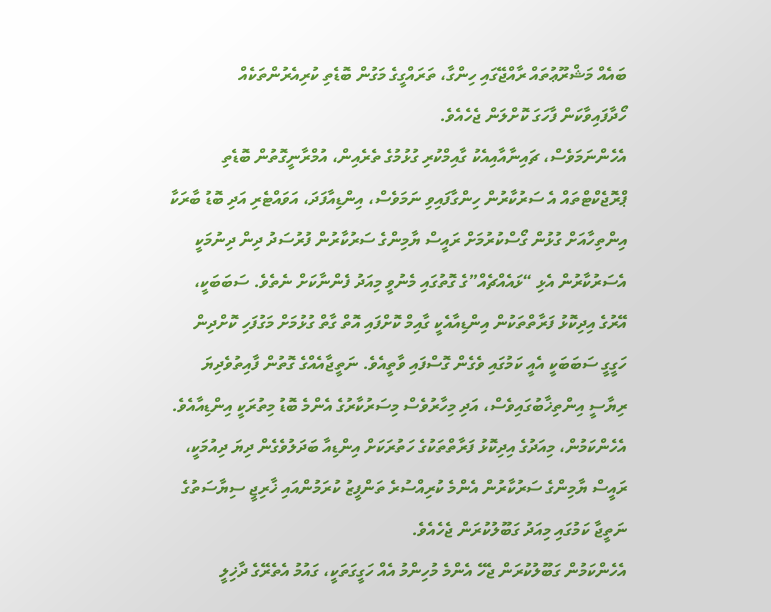ބައެއް މަޝްރޫޢުތައް ރާއްޖޭގައި ހިންގާ، ތަރައްގީގެ މަގުން ބޮޑެތި ކުރިއެރުންތަކެއް ހޯދާފައިވާކަން ފާހަގަ ކޮށްލަން ޖެހެއެވެ.
އެހެންނަމަވެސް، ޗައިނާއާއިއެކު ގާއިމްކުރި ގުޅުމުގެ ތެރެއިން، އުމްރާނީގޮތުން ބޮޑެތި ޕްރޮޖެކްޓްތައް އެ ސަރުކާރުން ހިންގާފައިވި ނަމަވެސް، އިންޑިއާފަދަ، އަވައްޓެރި އަދި ބޮޑު ބާރަކާ އިންތިހާއަށް ގުޅުން ގޯސްކުރުމަށް ރައީސް ޔާމިންގެ ސަރުކާރުން ފުރުސަދު ދިން ދިނުމަކީ އެސަރުކާރުން އެޅި “ޅައެއްޗެއް”ގެ ގޮތުގައި މެނުވީ މިއަދު ފެންނާކަށް ނެތެވެ. ސަބަބަކީ، އޭރުގެ އިދިކޮޅު ފަރާތްތަކުން އިންޑިއާއެކީ ގާއިމް ކޮށްފައި އޮތް ގާތް ގުޅުމަށް މަގުފަހި ކޮށްދިން ހަގީގީ ސަބަބަކީ އެއީ ކަމުގައި ވެގެން ގޮސްފައި ވާތީއެވެ. ނަތީޖާއެއްގެ ގޮތުން ފާއިތުވެދިޔަ ރިޔާސީ އިންތިޚާބުގައިވެސް، އަދި މިހާރުވެސް މިސަރުކާރުގެ އެންމެ ބޮޑު މިތުރަކީ އިންޑިއާއެވެ. އެހެންކަމުން، މިއަދުގެ އިދިކޮޅު ފަރާތްތަކުގެ ހަތުރަކަށް އިންޑިއާ ބަދަލުވެގެން ދިޔަ ދިއުމަކީ، ރައީސް ޔާމިންގެ ސަރުކާރުން އެންމެ ކުރިއްސުރެ ތަންފީޒު ކުރަމުންއައި ޚާރިޖީ ސިޔާސަތުގެ ނަތީޖާ ކަމުގައި މިއަދު ގަބޫލުކުރަން ޖެހެއެވެ.
އެހެންކަމުން ގަބޫލުކުރަން ޖެހޭ އެންމެ މުހިންމު އެއް ހަގީގަތަކީ، ގައުމު އެތެރޭގެ ދާޚިލީ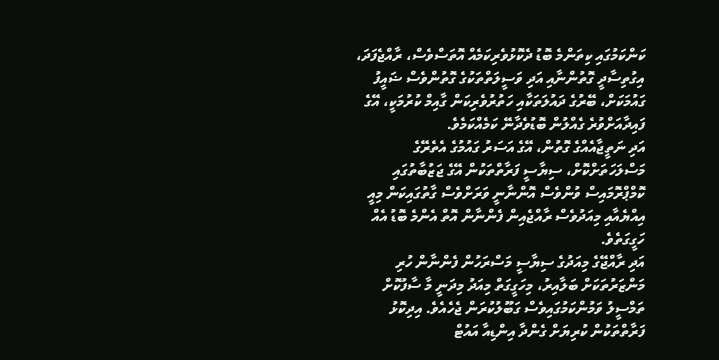ކަންކަމުގައި ކިތަންމެ ބޮޑު ދެކޮޅުވެރިކަމެއް އޮތަސްވެސް، ރާއްޖެފަދަ، އިގުތިސާދީ ގޮތުންނާއި އަދި ވަސީލަތްތަކުގެ ގޮތުންވެސް ޟައީފު ގައުމަކަށް، ބޭރުގެ ދައުލަތަކާއި ހަތުރުވެރިކަން ގާއިމް ކުރުމަކީ، އޭގެ ފައިދާއަށްވުރެ ގެއްލުން ބޮޑުވެދާނޭ ކަމެއްކަމެވެ.
އަދި ނަތީޖާއެއްގެ ގޮތުން، އޭގެ އަސަރު ގައުމުގެ އެތެރޭގެ މަސްލަހަތަށްކޮށް، ސިޔާސީ ފަރާތްތަކުން އޭގެ ޖަޒުބާތުގައި ކޮމްޕްރޮމައިސް ވުންވެސް އޮންނާނީ ވަރަށްވެސް ގާތުގައިކަން މިއީ އިއްޔެއާއި މިއަދުވެސް ރާއްޖެއިން ފެންނާން އޮތް އެންމެ ބޮޑު އެއް ހަގީގަތެވެ.
އަދި ރާއްޖޭގެ މިއަދުގެ ސިޔާސީ މަސްރަހުން ފެންނާން ހުރި މަންޒަރުތަކަށް ބަލާއިރު، މިހަގީގަތް މިއަދު މިދަނީ މާ ސާފުކޮށް ތަމްސީލު ވަމުންކަމުގައިވެސް ގަބޫލުކުރަން ޖެހެއެވެ. އިދިކޮޅު ފަރާތްތަކުން ކުރިޔަށް ގެންދާ އިންޑިއާ އައުޓް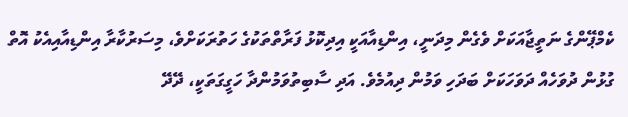ކެމްޕޭންގެ ނަތީޖާއަކަށް ވެގެން މިދަނީ، އިންޑިއާއަކީ އިދިކޮޅު ފަރާތްތަކުގެ ހަތުރަކަށްވެ، މިސަރުކާރާ އިންޑިއާއިއެކު އޮތް ގުޅުން ދުވަހެއް ދަވަހަކަށް ބަދަހި ވަމުން ދިއުމެވެ. އަދި ސާބިތުވަމުންދާ ހަގީގަތަކީ، ދޭދޭ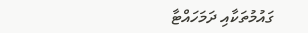ގައުމުތަކާއި ދަމަހައްޓާ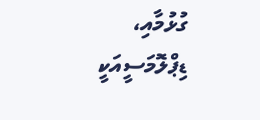ގުޅުމާއި، ޑިޕްލޮމަސީއަކީ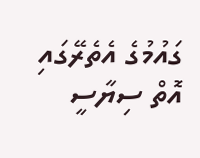ގައުމުގެ އެތެރޭގައި އޮތް ސިޔާސީ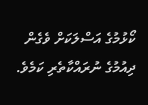ކޯޅުމުގެ އަސްލަކަށް ވެގެން ދިއުމުގެ ނުރައްކާތެރި ކަމެވެ.